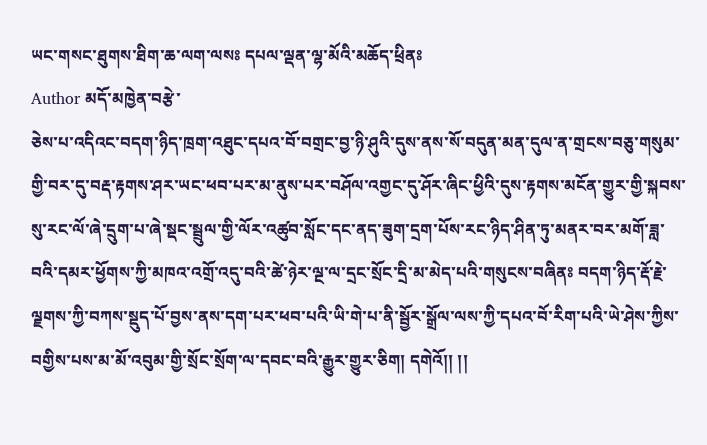ཡང་གསང་ཐུགས་ཐིག་ཆ་ལག་ལསཿ དཔལ་ལྡན་ལྷ་མོའི་མཆོད་ཕྲིནཿ
Author མདོ་མཁྱེན་བརྩེ་
ཅེས་པ་འདིའང་བདག་ཉིད་ཁྲག་འཐུང་དཔའ་བོ་བགྲང་བྱ་ཉི་ཤུའི་དུས་ནས་སོ་བདུན་མན་དུལ་ན་གྲངས་བཅུ་གསུམ་གྱི་བར་དུ་བརྡ་རྟགས་ཤར་ཡང་ཕབ་པར་མ་ནུས་པར་བཤོལ་འགྱང་དུ་ཤོར་ཞིང་ཕྱིའི་དུས་རྟགས་མངོན་གྱུར་གྱི་སྐབས་སུ་རང་ལོ་ཞེ་དྲུག་པ་ཞེ་སྡང་སྦྲུལ་གྱི་ལོར་འཚུབ་སློང་དང་ནད་ཟུག་དྲག་པོས་རང་ཉིད་ཤིན་ཏུ་མནར་བར་མགོ་ཟླ་བའི་དམར་ཕྱོགས་ཀྱི་མཁའ་འགྲོ་འདུ་བའི་ཚེ་ཉེར་ལྔ་ལ་དྲང་སྲོང་དྲི་མ་མེད་པའི་གསུངས་བཞིནཿ བདག་ཉིད་རྡོ་རྗེ་ལྗགས་ཀྱི་བཀས་སྡུད་པོ་བྱས་ནས་དག་པར་ཕབ་པའི་ཡི་གེ་པ་ནི་སྦྱོར་སྒྲོལ་ལས་ཀྱི་དཔའ་བོ་རིག་པའི་ཡེ་ཤེས་ཀྱིས་བགྱིས་པས་མ་མོ་འབུམ་གྱི་སྲོང་སྲོག་ལ་དབང་བའི་རྒྱུར་གྱུར་ཅིག། དགེའོ།། །།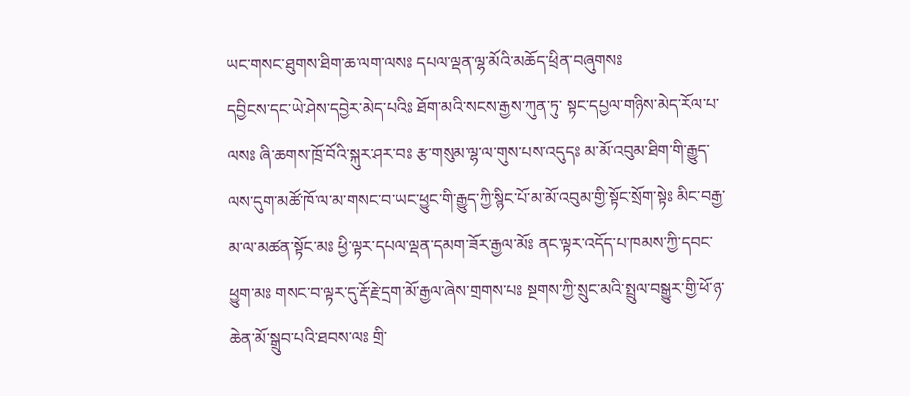ཡང་གསང་ཐུགས་ཐིག་ཆ་ལག་ལསཿ དཔལ་ལྡན་ལྷ་མོའི་མཆོད་ཕྲིན་བཞུགསཿ
དབྱིངས་དང་ཡེ་ཤེས་དབྱེར་མེད་པའིཿ ཐོག་མའི་སངས་རྒྱས་ཀུན་ཏུ་ སྟང་དཔྱལ་གཉིས་མེད་རོལ་པ་ལསཿ ཞི་ཆགས་ཁྲོ་བོའི་སྐུར་ཤར་བཿ རྩ་གསུམ་ལྷ་ལ་གུས་པས་འདུདཿ མ་མོ་འབུམ་ཐིག་གི་རྒྱུད་ལས་དུག་མཚོ་ཁོ་ལ་མ་གསང་བ་ཡང་ཕྱུང་གི་རྒྱུད་ཀྱི་སྙིང་པོ་མ་མོ་འབུམ་གྱི་སྟོང་སྲོག་སྟེཿ མིང་བརྒྱ་མ་ལ་མཚན་སྟོང་མཿ ཕྱི་ལྟར་དཔལ་ལྡན་དམག་ཟོར་རྒྱལ་མོཿ ནང་ལྟར་འདོད་པ་ཁམས་ཀྱི་དབང་ཕྱུག་མཿ གསང་བ་ལྟར་དུ་རྡོ་རྗེ་དྲག་མོ་རྒྱལ་ཞེས་གྲགས་པཿ སྔགས་ཀྱི་སྲུང་མའི་སྤྲུལ་བསྒྱུར་གྱི་ཕོ་ཉ་ཆེན་མོ་སྒྲུབ་པའི་ཐབས་ལཿ གྲི་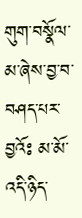གུག་བསྣོལ་མ་ཞེས་བྱ་བ་བཤད་པར་བྱའོཿ མ་མོ་འདི་ཉིད་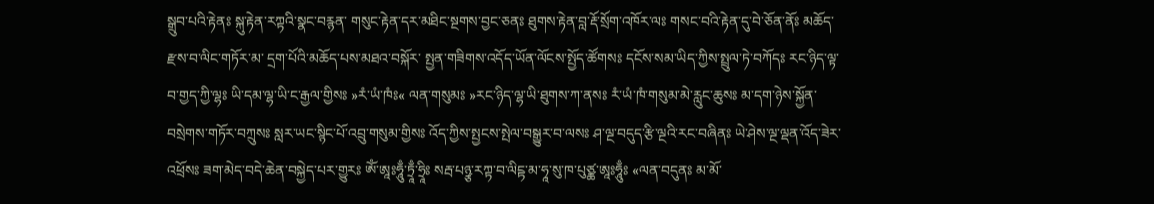སྒྲུབ་པའི་རྟེནཿ སྐུ་རྟེན་རཀྟའི་སྣང་བརྙན་ གསུང་རྟེན་དར་མཐིང་སྔགས་བྱང་ཅནཿ ཐུགས་རྟེན་བླ་རྡོ་སྲོག་འཁོར་ལཿ གསང་བའི་རྟེན་དུ་བེ་ཅོན་ནོཿ མཆོད་རྫས་བ་ལིང་གཏོར་མ་ དྲག་པོའི་མཆོད་པས་མཐའ་བསྐོར་ སྤྱན་གཟིགས་འདོད་ཡོན་ལོངས་སྤྱོད་ཚོགསཿ དངོས་སམ་ཡིད་ཀྱིས་སྤྲུལ་ཏེ་བཀོདཿ རང་ཉིད་ལྟ་བ་གྱད་ཀྱི་ལྷཿ ཡི་དམ་ལྷ་ཡི་ང་རྒྱལ་གྱིསཿ »རཾ་ཡཾ་ཁཾཿ« ལན་གསུམཿ »རང་ཉིད་ལྷ་ཡི་ཐུགས་ཀ་ནསཿ རཾ་ཡཾ་ཁཾ་གསུམ་མེ་རླུང་ཆུསཿ མ་དག་ཉེས་སྐྱོན་བསྲེགས་གཏོར་བཀྲུསཿ སླར་ཡང་སྙིང་པོ་འབྲུ་གསུམ་གྱིསཿ འོད་ཀྱིས་སྤྱངས་སྤེལ་བསྒྱུར་བ་ལསཿ ཤ་ལྔ་བདུད་རྩི་ལྔའི་རང་བཞིནཿ ཡེ་ཤེས་ལྔ་ལྡན་འོད་ཟེར་འཕྲོསཿ ཟག་མེད་བདེ་ཆེན་བསྐྱེད་པར་གྱུརཿ ཨོཾ་ཨཱཿཧཱུྃ་ཏྲཱྃ་ཧྲཱིཿ སརྦ་པཉྩ་རཀྟ་བ་ལིངྟ་མ་ཧཱ་སུ་ཁ་པུཙྪ་ཨཱཿཧཱུྃཿ «ལན་བདུནཿ མ་མོ་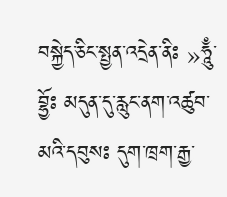བསྐྱེད་ཅིང་སྤྱན་འདྲེན་ནིཿ »ཧཱུྃ་བྷྱོཿ མདུན་དུ་རླུང་ནག་འཚུབ་མའི་དབུསཿ དུག་ཁྲག་རྒྱ་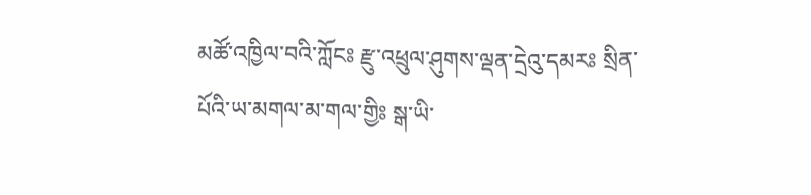མཚོ་འཁྱིལ་བའི་ཀློངཿ རྫུ་འཕྲུལ་ཤུགས་ལྡན་དྲེའུ་དམརཿ སྲིན་པོའི་ཡ་མགལ་མ་གལ་གྱིཿ སྒ་ཡི་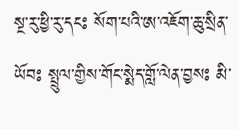སྔ་རུ་ཕྱི་རུ་དངཿ སོག་པའི་ཨ་འཇོག་ཆུ་སྲིན་ཡོབཿ སྤྲུལ་གྱིས་གོང་སྨེད་གློ་ལེན་བྱསཿ མི་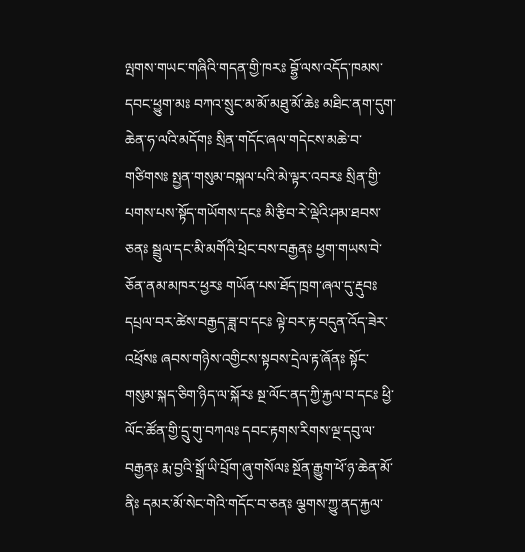ལྤགས་གཡང་གཞིའི་གདན་གྱི་ཁརཿ བྷྱོ་ལས་འདོད་ཁམས་དབང་ཕྱུག་མཿ བཀའ་སྲུང་མ་མོ་མཐུ་མོ་ཆེཿ མཐིང་ནག་དུག་ཆེན་ཧ་ལའི་མདོགཿ སྲིན་གདོང་ཞལ་གདེངས་མཆེ་བ་གཙིགསཿ སྤྱན་གསུམ་བསྐལ་པའི་མེ་ལྟར་འབརཿ སྲིན་གྱི་པགས་པས་སྟོད་གཡོགས་དངཿ མི་རྩིབ་རེ་ལྡེའི་ཤམ་ཐབས་ཅནཿ སྦྲུལ་དང་མི་མགོའི་ཕྲེང་བས་བརྒྱནཿ ཕྱག་གཡས་བེ་ཅོན་ནམ་མཁར་ཕྱརཿ གཡོན་པས་ཐོད་ཁྲག་ཞལ་དུ་རྡུབཿ དཔྲལ་བར་ཚེས་བརྒྱད་ཟླ་བ་དངཿ ལྟེ་བར་རྟ་བདུན་འོད་ཟེར་འཕྲོསཿ ཞབས་གཉིས་འགྱིངས་སྟབས་དྲེལ་རྟ་ཞོནཿ སྟོང་གསུམ་སྐད་ཅིག་ཉིད་ལ་སྐོརཿ སྔ་ལོང་ནད་ཀྱི་རྐྱལ་བ་དངཿ ཕྱི་ལོང་ཚོན་གྱི་དྲུ་གུ་བཀལཿ དབང་རྟགས་རིགས་ལྔ་དབུ་ལ་བརྒྱནཿ རྨ་བྱའི་སྒྲོ་ཡི་པྲོག་ཞུ་གསོལཿ སྔོན་རྒྱུག་ཕོ་ཉ་ཆེན་མོ་ནིཿ དམར་མོ་སེང་གེའི་གདོང་བ་ཅནཿ ལྕགས་ཀྱུ་ནད་རྐྱལ་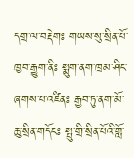དགྲ་ལ་བརྡེགཿ གཡས་སུ་སྲིན་པོ་ཁྱབ་རྒྱུག་ནིཿ སྨུག་ནག་ཁྲམ་ཤིང་ཞགས་པ་འཛིནཿ རྒྱབ་ཏུ་ནག་མོ་ཆུ་སྲིན་གདོངཿ སྤུ་གྲི་སྲིན་པོའི་གློ་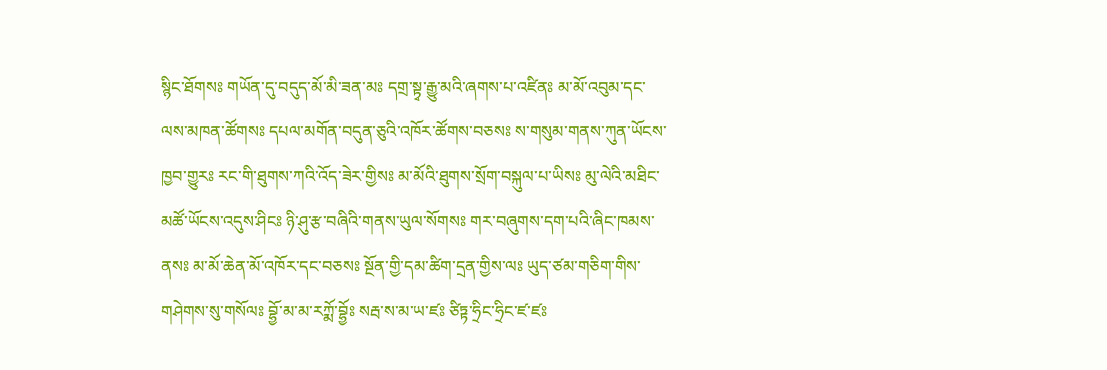སྙིང་ཐོགསཿ གཡོན་དུ་བདུད་མོ་མི་ཟན་མཿ དགྲ་སྟྭ་རྒྱུ་མའི་ཞགས་པ་འཛིནཿ མ་མོ་འབུམ་དང་ལས་མཁན་ཚོགསཿ དཔལ་མགོན་བདུན་ཅུའི་འཁོར་ཚོགས་བཅསཿ ས་གསུམ་གནས་ཀུན་ཡོངས་ཁྱབ་གྱུརཿ རང་གི་ཐུགས་ཀའི་འོད་ཟེར་གྱིསཿ མ་མོའི་ཐུགས་སྲོག་བསྐུལ་པ་ཡིསཿ མུ་ལེའི་མཐིང་མཚོ་ཡོངས་འདུས་ཤིངཿ ཉི་ཤུ་རྩ་བཞིའི་གནས་ཡུལ་སོགསཿ གར་བཞུགས་དག་པའི་ཞིང་ཁམས་ནསཿ མ་མོ་ཆེན་མོ་འཁོར་དང་བཅསཿ སྔོན་གྱི་དམ་ཚིག་དྲན་གྱིས་ལཿ ཡུད་ཙམ་གཅིག་གིས་གཤེགས་སུ་གསོལཿ བྷྱོ་མ་མ་རཀྨོ་བྷྱོཿ སརྦ་ས་མ་ཡ་ཛཿ ཙིཏྟ་ཧྲིང་ཧྲིང་ཛ་ཛཿ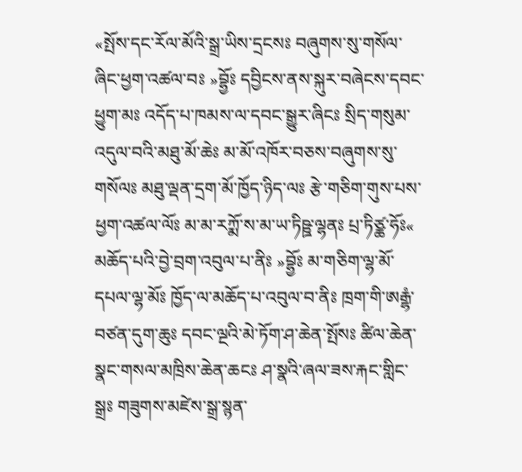«སྤོས་དང་རོལ་མོའི་སྒྲ་ཡིས་དྲངསཿ བཞུགས་སུ་གསོལ་ཞིང་ཕྱག་འཚལ་བཿ »བྷྱོཿ དབྱིངས་ནས་སྐུར་བཞེངས་དབང་ཕྱུག་མཿ འདོད་པ་ཁམས་ལ་དབང་སྒྱུར་ཞིངཿ སྲིད་གསུམ་འདུལ་བའི་མཐུ་མོ་ཆེཿ མ་མོ་འཁོར་བཅས་བཞུགས་སུ་གསོལཿ མཐུ་ལྡན་དྲག་མོ་ཁྱོད་ཉིད་ལཿ རྩེ་གཅིག་གུས་པས་ཕྱག་འཚལ་ལོཿ མ་མ་རཀྨོ་ས་མ་ཡ་ཏིཥྛ་ལྷནཿ པྲ་ཏིཙྪ་ཧོཿ« མཆོད་པའི་བྱེ་བྲག་འབུལ་པ་ནིཿ »བྷྱོཿ མ་གཅིག་ལྷ་མོ་དཔལ་ལྷ་མོཿ ཁྱོད་ལ་མཆོད་པ་འབུལ་བ་ནིཿ ཁྲག་གི་ཨརྒྷཾ་བཙན་དུག་ཆུཿ དབང་ལྔའི་མེ་ཏོག་ཤ་ཆེན་སྤོསཿ ཚིལ་ཆེན་སྣང་གསལ་མཁྲིས་ཆེན་ཆངཿ ཤ་སྣའི་ཞལ་ཟས་རྐང་གླིང་སྒྲཿ གཟུགས་མཛེས་སྒྲ་སྙན་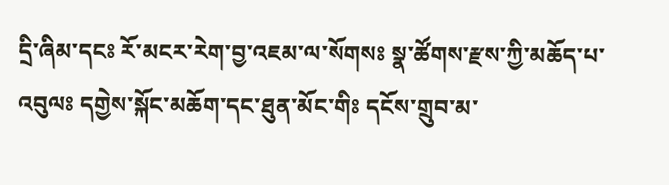དྲི་ཞིམ་དངཿ རོ་མངར་རེག་བྱ་འཇམ་ལ་སོགསཿ སྣ་ཚོགས་རྫས་ཀྱི་མཆོད་པ་འབུལཿ དགྱེས་སྐོང་མཆོག་དང་ཐུན་མོང་གིཿ དངོས་གྲུབ་མ་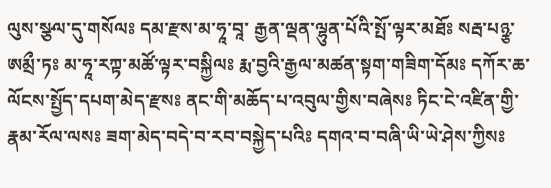ལུས་སྩལ་དུ་གསོལཿ དམ་རྫས་མ་ཧཱ་བཱ་ རྒྱན་ལྡན་ལྷུན་པོའི་སྤོ་ལྟར་མཐོཿ སརྦ་པཉྩ་ཨམྲྀ་ཏཿ མ་ཧཱ་རཀྟ་མཚོ་ལྟར་བསྐྱིལཿ རྨ་བྱའི་རྒྱལ་མཚན་སྟག་གཟིག་དོམཿ དཀོར་ཆ་ལོངས་སྤྱོད་དཔག་མེད་རྫསཿ ནང་གི་མཆོད་པ་འབུལ་གྱིས་བཞེསཿ ཏིང་ངེ་འཛིན་གྱི་རྣམ་རོལ་ལསཿ ཟག་མེད་བདེ་བ་རབ་བསྐྱེད་པའིཿ དགའ་བ་བཞི་ཡི་ཡེ་ཤེས་ཀྱིསཿ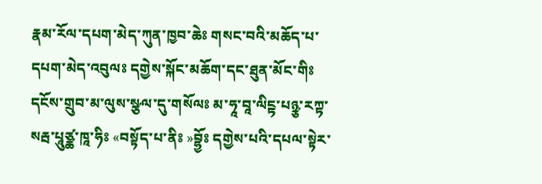རྣམ་རོལ་དཔག་མེད་ཀུན་ཁྱབ་ཆེཿ གསང་བའི་མཆོད་པ་དཔག་མེད་འབུལཿ དགྱེས་སྐོང་མཆོག་དང་ཐུན་མོང་གིཿ དངོས་གྲུབ་མ་ལུས་སྩལ་དུ་གསོལཿ མ་ཧཱ་བཱ་ལིངྟ་པཉྩ་རཀྟ་སརྦ་པཱུཙྪ་ཁཱ་ཧིཿ «བསྟོད་པ་ནིཿ »བྷྱོཿ དགྱེས་པའི་དཔལ་སྟེར་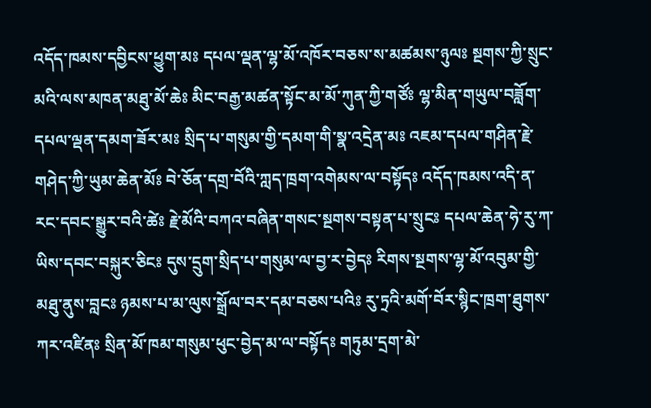འདོད་ཁམས་དབྱིངས་ཕྱུག་མཿ དཔལ་ལྡན་ལྷ་མོ་འཁོར་བཅས་ས་མཚམས་ཉུལཿ སྔགས་ཀྱི་སྲུང་མའི་ལས་མཁན་མཐུ་མོ་ཆེཿ མིང་བརྒྱ་མཚན་སྟོང་མ་མོ་ཀུན་ཀྱི་གཙོཿ ལྷ་མིན་གཡུལ་བཟློག་དཔལ་ལྡན་དམག་ཟོར་མཿ སྲིད་པ་གསུམ་གྱི་དམག་གི་སྣ་འདྲེན་མཿ འཇམ་དཔལ་གཤིན་རྗེ་གཤེད་ཀྱི་ཡུམ་ཆེན་མོཿ བེ་ཅོན་དགྲ་བོའི་ཀླད་ཁྲག་འགེམས་ལ་བསྟོདཿ འདོད་ཁམས་འདི་ན་རང་དབང་སྒྱུར་བའི་ཚེཿ རྗེ་མོའི་བཀའ་བཞིན་གསང་སྔགས་བསྟན་པ་སྲུངཿ དཔལ་ཆེན་ཧེ་རུ་ཀ་ཡིས་དབང་བསྐུར་ཅིངཿ དུས་དྲུག་སྲིད་པ་གསུམ་ལ་བྱ་ར་བྱེདཿ རིགས་སྔགས་ལྷ་མོ་འབུམ་གྱི་མཐུ་ནུས་བླངཿ ཉམས་པ་མ་ལུས་སྒྲོལ་བར་དམ་བཅས་པའིཿ རུ་ཏྲའི་མགོ་བོར་སྙིང་ཁྲག་ཐུགས་ཀར་འཛིནཿ སྲིན་མོ་ཁམ་གསུམ་ཕུང་བྱེད་མ་ལ་བསྟོདཿ གཏུམ་དྲག་མེ་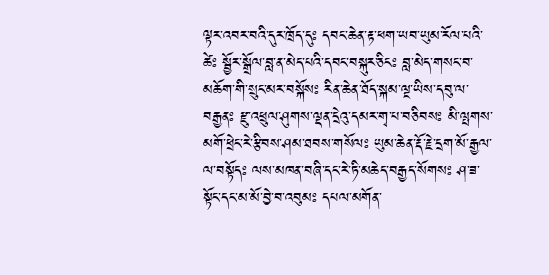ལྟར་འབར་བའི་དུར་ཁྲོད་དུཿ དབང་ཆེན་རྟ་ཕག་ཡབ་ཡུམ་རོལ་པའི་ཚེཿ སྦྱོར་སྒྲོལ་བླ་ན་མེད་པའི་དབང་བསྐུར་ཅིངཿ བླ་མེད་གསང་བ་མཆོག་གི་སྲུང་མར་བསྐོསཿ རིན་ཆེན་ཐོད་སྐམ་ལྔ་ཡིས་དབུ་ལ་བརྒྱནཿ རྫུ་འཕྲུལ་ཤུགས་ལྡན་དྲེའུ་དམར་གྭ་པ་བཅིབསཿ མི་ལྤགས་མགོ་ཕྲེང་རེ་རྩིབས་ཤམ་ཐབས་གསོལཿ ཡུམ་ཆེན་རྡོ་རྗེ་དྲག་མོ་རྒྱལ་ལ་བསྟོདཿ ལས་མཁན་བཞི་དང་རེ་ཏི་མཆེད་བརྒྱད་སོགསཿ ཤ་ཟ་སྟོང་དང་མ་མོ་བྱེ་བ་འབུམཿ དཔལ་མགོན་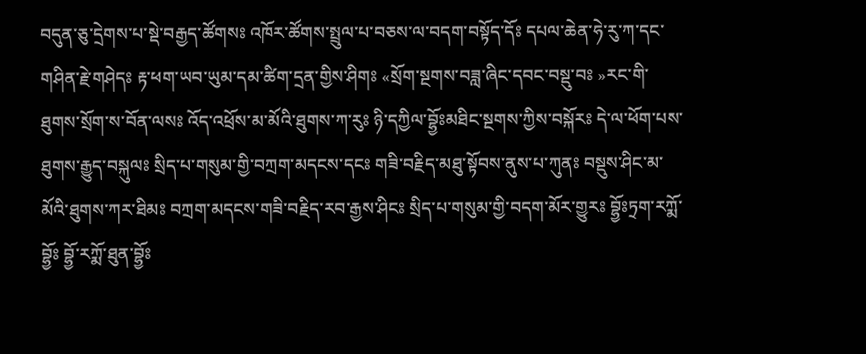བདུན་ཅུ་དྲེགས་པ་སྡེ་བརྒྱད་ཚོགསཿ འཁོར་ཚོགས་སྤྲུལ་པ་བཅས་ལ་བདག་བསྟོད་དོཿ དཔལ་ཆེན་ཧེ་རུ་ཀ་དང་གཤིན་རྗེ་གཤེདཿ རྟ་ཕག་ཡབ་ཡུམ་དམ་ཚིག་དྲན་གྱིས་ཤིགཿ «སྲོག་སྔགས་བཟླ་ཞིང་དབང་བསྡུ་བཿ »རང་གི་ཐུགས་སྲོག་ས་བོན་ལསཿ འོད་འཕྲོས་མ་མོའི་ཐུགས་ཀ་རུཿ ཉི་དཀྱིལ་བྷྱོཿམཐིང་སྔགས་ཀྱིས་བསྐོརཿ དེ་ལ་ཕོག་པས་ཐུགས་རྒྱུད་བསྐུལཿ སྲིད་པ་གསུམ་གྱི་བཀྲག་མདངས་དངཿ གཟི་བརྗིད་མཐུ་སྟོབས་ནུས་པ་ཀུནཿ བསྡུས་ཤིང་མ་མོའི་ཐུགས་ཀར་ཐིམཿ བཀྲག་མདངས་གཟི་བརྗིད་རབ་རྒྱས་ཤིངཿ སྲིད་པ་གསུམ་གྱི་བདག་མོར་གྱུརཿ བྷྱོཿཏྲག་རཀྨོ་བྷྱོཿ བྷྱོ་རཀྨོ་ཐུན་བྷྱོཿ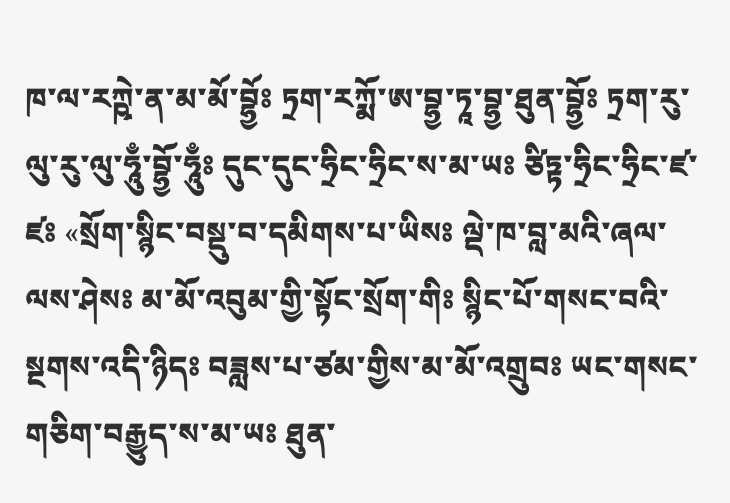ཁ་ལ་རཀྵེ་ན་མ་མོ་བྷྱོཿ ཏྲག་རཀྨོ་ཨ་བྷྱ་ཏཱ་བྷྱ་ཐུན་བྷྱོཿ ཏྲག་རུ་ལུ་རུ་ལུ་ཧཱུྃ་བྷྱོ་ཧཱུྃཿ དུང་དུང་ཧྲིང་ཧྲིང་ས་མ་ཡཿ ཙིཏྟ་ཧྲིང་ཧྲིང་ཛ་ཛཿ «སྲོག་སྙིང་བསྡུ་བ་དམིགས་པ་ཡིསཿ ལྡེ་ཁ་བླ་མའི་ཞལ་ལས་ཤེསཿ མ་མོ་འབུམ་གྱི་སྟོང་སྲོག་གིཿ སྙིང་པོ་གསང་བའི་སྔགས་འདི་ཉིདཿ བཟླས་པ་ཙམ་གྱིས་མ་མོ་འགྲུབཿ ཡང་གསང་གཅིག་བརྒྱུད་ས་མ་ཡཿ ཐུན་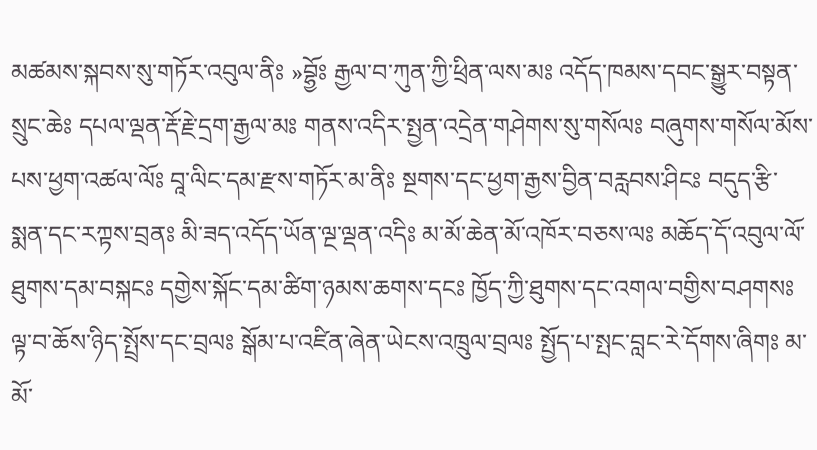མཚམས་སྐབས་སུ་གཏོར་འབུལ་ནིཿ »བྷྱོཿ རྒྱལ་བ་ཀུན་ཀྱི་ཕྲིན་ལས་མཿ འདོད་ཁམས་དབང་སྒྱུར་བསྟན་སྲུང་ཆེཿ དཔལ་ལྡན་རྡོ་རྗེ་དྲག་རྒྱལ་མཿ གནས་འདིར་སྤྱན་འདྲེན་གཤེགས་སུ་གསོལཿ བཞུགས་གསོལ་མོས་པས་ཕྱག་འཚལ་ལོཿ བཱ་ལིང་དམ་རྫས་གཏོར་མ་ནིཿ སྔགས་དང་ཕྱག་རྒྱས་བྱིན་བརླབས་ཤིངཿ བདུད་རྩི་སྨན་དང་རཀྟས་བྲནཿ མི་ཟད་འདོད་ཡོན་ལྔ་ལྡན་འདིཿ མ་མོ་ཆེན་མོ་འཁོར་བཅས་ལཿ མཆོད་དོ་འབུལ་ལོ་ཐུགས་དམ་བསྐངཿ དགྱེས་སྐོང་དམ་ཚིག་ཉམས་ཆགས་དངཿ ཁྱོད་ཀྱི་ཐུགས་དང་འགལ་བགྱིས་བཤགསཿ ལྟ་བ་ཆོས་ཉིད་སྤྲོས་དང་བྲལཿ སྒོམ་པ་འཛིན་ཞེན་ཡེངས་འཁྲུལ་བྲལཿ སྤྱོད་པ་སྤང་བླང་རེ་དོགས་ཞིགཿ མ་མོ་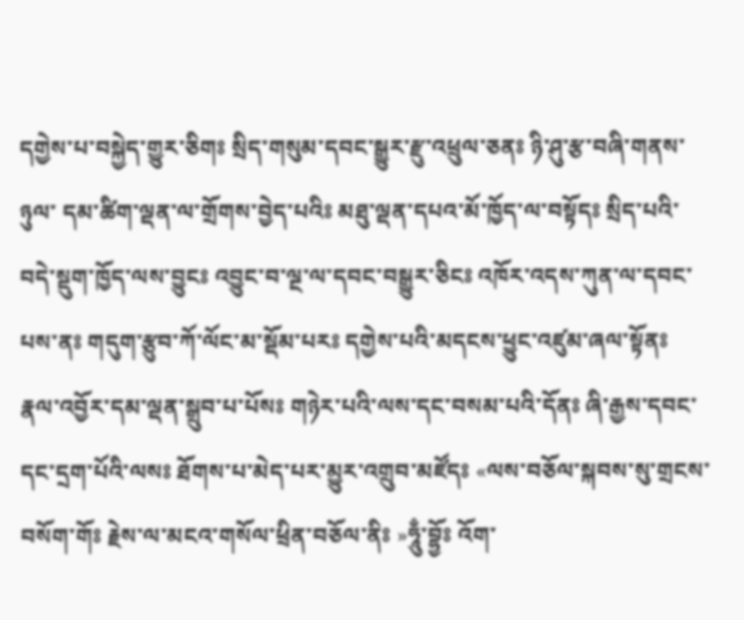དགྱེས་པ་བསྐྱེད་གྱུར་ཅིགཿ སྲིད་གསུམ་དབང་སྒྱུར་རྫུ་འཕྲུལ་ཅནཿ ཉི་ཤུ་རྩ་བཞི་གནས་ཉུལ་ དམ་ཚིག་ལྡན་ལ་གྲོགས་བྱེད་པའིཿ མཐུ་ལྡན་དཔའ་མོ་ཁྱོད་ལ་བསྟོདཿ སྲིད་པའི་བདེ་སྡུག་ཁྱོད་ལས་བྱུངཿ འབྱུང་བ་ལྔ་ལ་དབང་བསྒྱུར་ཅིངཿ འཁོར་འདས་ཀུན་ལ་དབང་པས་ནཿ གདུག་རྩུབ་ཀོ་ལོང་མ་སྡོམ་པརཿ དགྱེས་པའི་མདངས་ཕྱུང་འཛུམ་ཞལ་སྟོནཿ རྣལ་འབྱོར་དམ་ལྡན་སྒྲུབ་པ་པོསཿ གཉེར་པའི་ལས་དང་བསམ་པའི་དོནཿ ཞི་རྒྱས་དབང་དང་དྲག་པོའི་ལསཿ ཐོགས་པ་མེད་པར་མྱུར་འགྲུབ་མཛོདཿ «ལས་བཅོལ་སྐབས་སུ་གྲངས་བསོག་གོཿ རྗེས་ལ་མངའ་གསོལ་ཕྲིན་བཅོལ་ནིཿ »ཧཱུྃ་བྷྱོཿ འོག་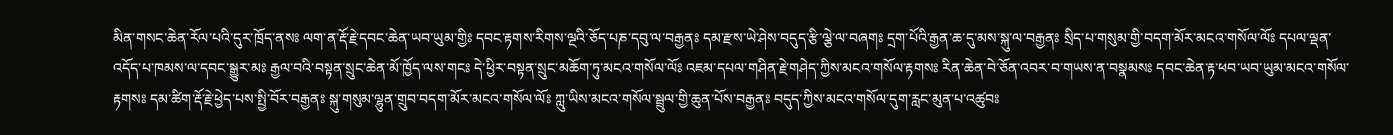མིན་གསང་ཆེན་རོལ་པའི་དུར་ཁྲོད་ནསཿ ལག་ན་རྡོ་རྗེ་དབང་ཆེན་ཡབ་ཡུམ་གྱིཿ དབང་རྟགས་རིགས་ལྔའི་ཅོད་པཎ་དབུ་ལ་བརྒྱནཿ དམ་རྫས་ཡེ་ཤེས་བདུད་རྩི་ལྕེ་ལ་བཞགཿ དྲག་པོའི་རྒྱན་ཆ་དུ་མས་སྐུ་ལ་བརྒྱནཿ སྲིད་པ་གསུམ་གྱི་བདག་མོར་མངའ་གསོལ་ལོཿ དཔལ་ལྡན་འདོད་པ་ཁམས་ལ་དབང་སྒྱུར་མཿ རྒྱལ་བའི་བསྟན་སྲུང་ཆེན་མོ་ཁྱོད་ལས་གངཿ དེ་ཕྱིར་བསྟན་སྲུང་མཆོག་ཏུ་མངའ་གསོལ་ལོཿ འཇམ་དཔལ་གཤིན་རྗེ་གཤེད་ཀྱིས་མངའ་གསོལ་རྟགསཿ རིན་ཆེན་བེ་ཅོན་འབར་བ་གཡས་ན་བསྣམསཿ དབང་ཆེན་རྟ་ཕབ་ཡབ་ཡུམ་མངའ་གསོལ་རྟགསཿ དམ་ཚིག་རྡོ་རྗེ་ཕྱེད་པས་སྤྱི་བོར་བརྒྱནཿ སྐུ་གསུམ་ལྷུན་གྲུབ་བདག་མོར་མངའ་གསོལ་ལོཿ ཀླུ་ཡིས་མངའ་གསོལ་སྦྲུལ་གྱི་ཆུན་པོས་བརྒྱནཿ བདུད་ཀྱིས་མངའ་གསོལ་དུག་རླང་མུན་པ་འཚུབཿ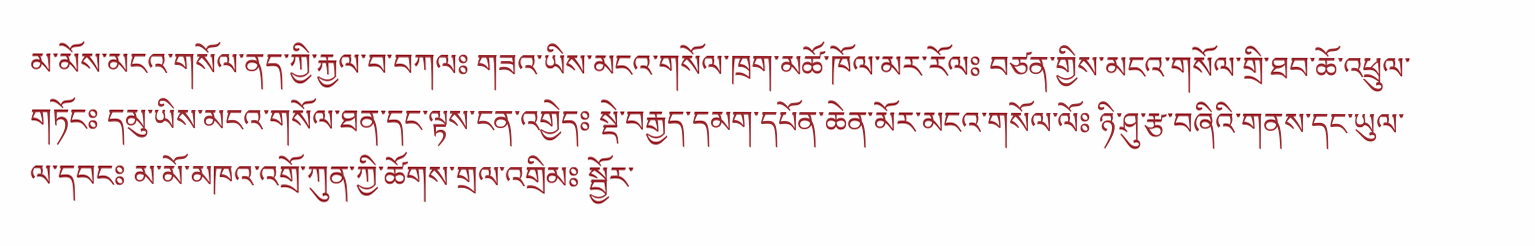མ་མོས་མངའ་གསོལ་ནད་ཀྱི་རྐྱལ་བ་བཀལཿ གཟའ་ཡིས་མངའ་གསོལ་ཁྲག་མཚོ་ཁོལ་མར་རོལཿ བཙན་གྱིས་མངའ་གསོལ་གྲི་ཐབ་ཆོ་འཕྲུལ་གཏོངཿ དམུ་ཡིས་མངའ་གསོལ་ཐན་དང་ལྟས་ངན་འགྱེདཿ སྡེ་བརྒྱད་དམག་དཔོན་ཆེན་མོར་མངའ་གསོལ་ལོཿ ཉི་ཤུ་རྩ་བཞིའི་གནས་དང་ཡུལ་ལ་དབངཿ མ་མོ་མཁའ་འགྲོ་ཀུན་ཀྱི་ཚོགས་གྲལ་འགྲིམཿ སྦྱོར་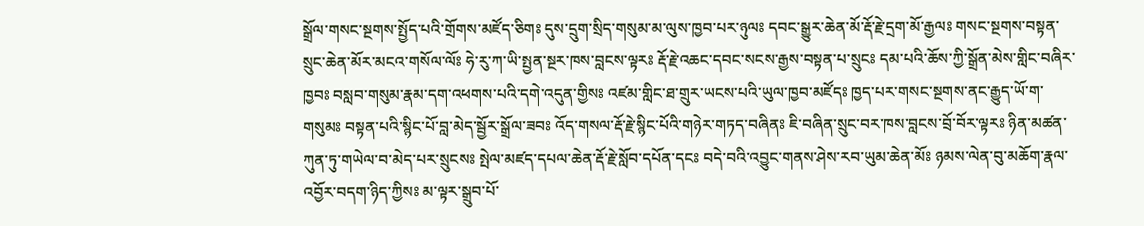སྒྲོལ་གསང་སྔགས་སྤྱོད་པའི་གྲོགས་མཛོད་ཅིགཿ དུས་དྲུག་སྲིད་གསུམ་མ་ལུས་ཁྱབ་པར་ཉུལཿ དབང་སྒྱུར་ཆེན་མོ་རྡོ་རྗེ་དྲག་མོ་རྒྱལཿ གསང་སྔགས་བསྟན་སྲུང་ཆེན་མོར་མངའ་གསོལ་ལོཿ ཧེ་རུ་ཀ་ཡི་སྤྱན་སྔར་ཁས་བླངས་ལྟརཿ རྡོ་རྗེ་འཆང་དབང་སངས་རྒྱས་བསྟན་པ་སྲུངཿ དམ་པའི་ཆོས་ཀྱི་སྒྲོན་མེས་གླིང་བཞིར་ཁྱབཿ བསླབ་གསུམ་རྣམ་དག་འཕགས་པའི་དགེ་འདུན་གྱིསཿ འཛམ་གླིང་ཐ་གྲུར་ཡངས་པའི་ཡུལ་ཁྱབ་མཛོདཿ ཁྱད་པར་གསང་སྔགས་ནང་རྒྱུད་ཡོ་ག་གསུམཿ བསྟན་པའི་སྙིང་པོ་བླ་མེད་སྦྱོར་སྒྲོལ་ཟབཿ འོད་གསལ་རྡོ་རྗེ་སྙིང་པོའི་གཉེར་གཏད་བཞིནཿ ཇི་བཞིན་སྲུང་བར་ཁས་བླངས་བྲོ་བོར་ལྟརཿ ཉིན་མཚན་ཀུན་ཏུ་གཡེལ་བ་མེད་པར་སྲུངསཿ སྤེལ་མཛད་དཔལ་ཆེན་རྡོ་རྗེ་སློབ་དཔོན་དངཿ བདེ་བའི་འབྱུང་གནས་ཤེས་རབ་ཡུམ་ཆེན་མོཿ ཉམས་ལེན་བུ་མཆོག་རྣལ་འབྱོར་བདག་ཉིད་ཀྱིསཿ མ་ལྟར་སྒྲུབ་པོ་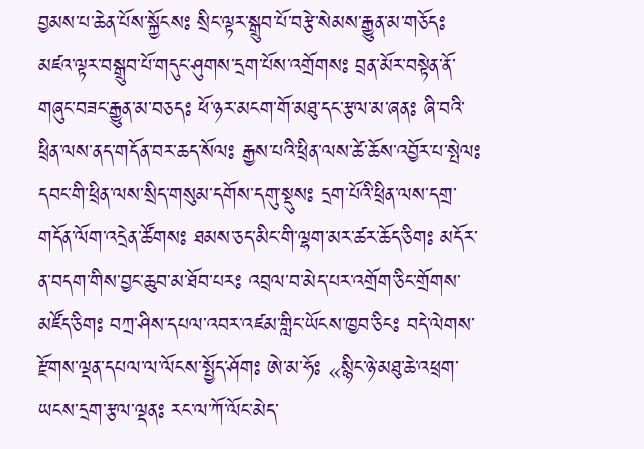བྱམས་པ་ཆེན་པོས་སྐྱོངསཿ སྲིང་ལྟར་སྒྲུབ་པོ་བརྩེ་སེམས་རྒྱུན་མ་གཅོདཿ མཛའ་ལྟར་བསྒྲུབ་པོ་གདུང་ཤུགས་དྲག་པོས་འགྲོགསཿ བྲན་མོར་བསྟེན་ནོ་གཞུང་བཟང་རྒྱུན་མ་བཅདཿ ཕོ་ཉར་མངག་གོ་མཐུ་དང་རྩལ་མ་ཞནཿ ཞི་བའི་ཕྲིན་ལས་ནད་གདོན་བར་ཆད་སོལཿ རྒྱས་པའི་ཕྲིན་ལས་ཚེ་ཆོས་འབྱོར་པ་སྤེལཿ དབང་གི་ཕྲིན་ལས་སྲིད་གསུམ་དགོས་དགུ་སྡུསཿ དྲག་པོའི་ཕྲིན་ལས་དགྲ་གདོན་ལོག་འདྲེན་ཚོགསཿ ཐམས་ཅད་མིང་གི་ལྷག་མར་ཚར་ཆོད་ཅིགཿ མདོར་ན་བདག་གིས་བྱང་ཆུབ་མ་ཐོབ་པརཿ འབྲལ་བ་མེད་པར་འགྲོག་ཅིང་གྲོགས་མཛོད་ཅིགཿ བཀྲ་ཤིས་དཔལ་འབར་འཛམ་གླིང་ཡོངས་ཁྱབ་ཅིངཿ བདེ་ལེགས་རྫོགས་ལྡན་དཔལ་ལ་ལོངས་སྤྱོད་ཤོགཿ ཨེ་མ་ཧོཿ «སྙིང་ཉེ་མཐུ་ཆེ་འཕྲག་ཡངས་དྲག་རྩལ་ལྡནཿ རང་ལ་ཀོ་ལོང་མེད་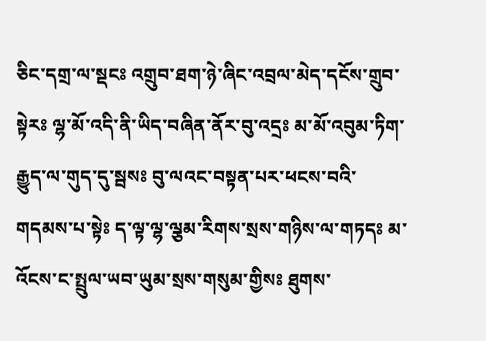ཅིང་དགྲ་ལ་སྡངཿ འགྲུབ་ཐག་ཉེ་ཞིང་འབྲལ་མེད་དངོས་གྲུབ་སྟེརཿ ལྷ་མོ་འདི་ནི་ཡིད་བཞིན་ནོར་བུ་འདྲཿ མ་མོ་འབུམ་ཏིག་རྒྱུད་ལ་གུད་དུ་སྦསཿ བུ་ལའང་བསྟན་པར་ཕངས་བའི་གདམས་པ་སྟེཿ ད་ལྟ་ལྷ་ལྕམ་རིགས་སྲས་གཉིས་ལ་གཏདཿ མ་འོངས་ང་སྤྲུལ་ཡབ་ཡུམ་སྲས་གསུམ་གྱིསཿ ཐུགས་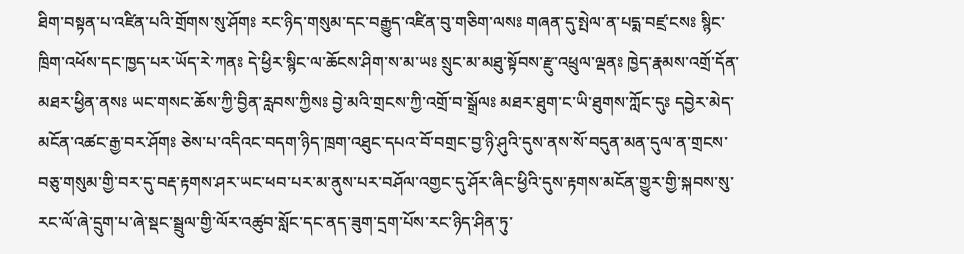ཐིག་བསྟན་པ་འཛིན་པའི་གྲོགས་སུ་ཤོགཿ རང་ཉིད་གསུམ་དང་བརྒྱུད་འཛིན་བུ་གཅིག་ལསཿ གཞན་དུ་སྤེལ་ན་པདྨ་བཛྲ་ངསཿ སྙིང་ཁྲིག་འཕོས་དང་ཁྱད་པར་ཡོད་རེ་ཀནཿ དེ་ཕྱིར་སྙིང་ལ་ཆོངས་ཤིག་ས་མ་ཡཿ སྲུང་མ་མཐུ་སྟོབས་རྫུ་འཕྲུལ་ལྡནཿ ཁྱེད་རྣམས་འགྲོ་དོན་མཐར་ཕྱིན་ནསཿ ཡང་གསང་ཆོས་ཀྱི་བྱིན་རླབས་ཀྱིསཿ བྱེ་མའི་གྲངས་ཀྱི་འགྲོ་བ་སྒྲོལཿ མཐར་ཐུག་ང་ཡི་ཐུགས་ཀློང་དུཿ དབྱེར་མེད་མངོན་འཚང་རྒྱ་བར་ཤོགཿ ཅེས་པ་འདིའང་བདག་ཉིད་ཁྲག་འཐུང་དཔའ་བོ་བགྲང་བྱ་ཉི་ཤུའི་དུས་ནས་སོ་བདུན་མན་དུལ་ན་གྲངས་བཅུ་གསུམ་གྱི་བར་དུ་བརྡ་རྟགས་ཤར་ཡང་ཕབ་པར་མ་ནུས་པར་བཤོལ་འགྱང་དུ་ཤོར་ཞིང་ཕྱིའི་དུས་རྟགས་མངོན་གྱུར་གྱི་སྐབས་སུ་རང་ལོ་ཞེ་དྲུག་པ་ཞེ་སྡང་སྦྲུལ་གྱི་ལོར་འཚུབ་སློང་དང་ནད་ཟུག་དྲག་པོས་རང་ཉིད་ཤིན་ཏུ་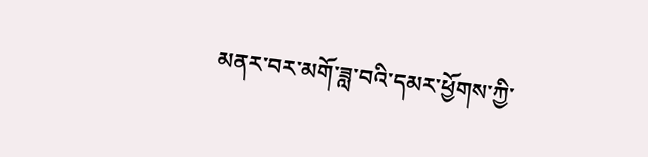མནར་བར་མགོ་ཟླ་བའི་དམར་ཕྱོགས་ཀྱི་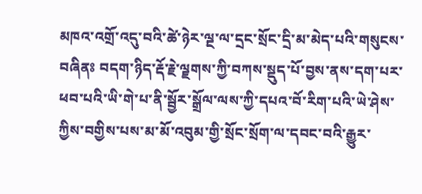མཁའ་འགྲོ་འདུ་བའི་ཚེ་ཉེར་ལྔ་ལ་དྲང་སྲོང་དྲི་མ་མེད་པའི་གསུངས་བཞིནཿ བདག་ཉིད་རྡོ་རྗེ་ལྗགས་ཀྱི་བཀས་སྡུད་པོ་བྱས་ནས་དག་པར་ཕབ་པའི་ཡི་གེ་པ་ནི་སྦྱོར་སྒྲོལ་ལས་ཀྱི་དཔའ་བོ་རིག་པའི་ཡེ་ཤེས་ཀྱིས་བགྱིས་པས་མ་མོ་འབུམ་གྱི་སྲོང་སྲོག་ལ་དབང་བའི་རྒྱུར་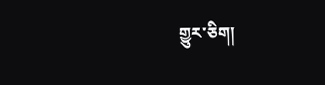གྱུར་ཅིག།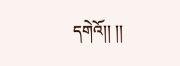དགེའོ།། །།